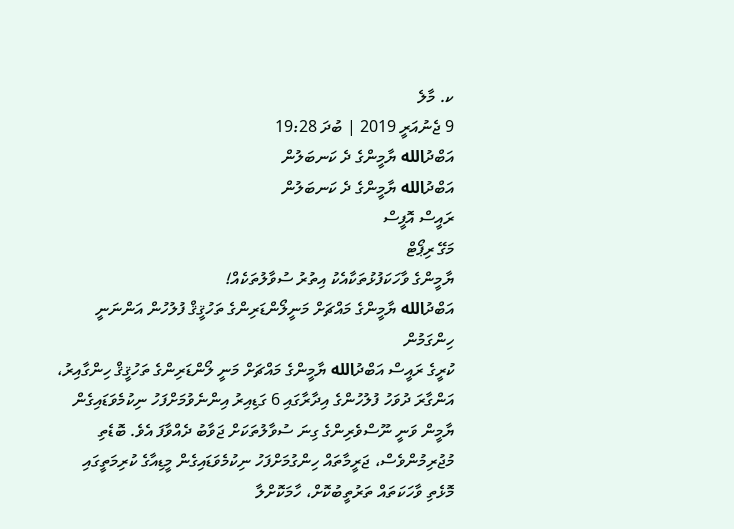ކ. މާލެ
9 ޖެނުއަރީ 2019 | ބުދަ 19:28
އަބްދުالله ޔާމީންގެ ދެ ކަނބަލުން
އަބްދުالله ޔާމީންގެ ދެ ކަނބަލުން
ރައީސް އޮފީސް
މަގޭ ރިޕޯޓް
ޔާމީންގެ ވާހަކަފުޅުތަކާއެކު އިތުރު ސުވާލުތަކެއް!
އަބްދުالله ޔާމީންގެ މައްޗަށް މަނީލޯންޑަރިންގެ ތަހުޤީޤް ފުލުހުން އަންނަނީ ހިންގަމުން
ކުރީގެ ރައީސް އަބްދުالله ޔާމީންގެ މައްޗަށް މަނީ ލޯންޑަރިންގެ ތަހުޤީޤް ހިންގާއިރު، އަންގާރަ ދުވަހު ފުލުހުންގެ އިދާރާގައި 6 ގަޑިއިރު އިންނެވުމަށްފަހު ނިކުމެވަޑައިގެން ޔާމީން ވަނީ ނޫސްވެރިންގެ ގިނަ ސުވާލުތަކަށް ޖަވާބު ދެއްވާފަ އެވެ. ބޮޑެތި މުޖުރިމުންވެސް، ޖަރީމާތައް ހިންގުމަށްފަހު ނިކުމެވަޑައިގެން މީޑިއާގެ ކުރިމަތީގައި މޮޅެތި ވާހަކަތައް ތަރުތީބުކޮށް، ހާމަކޮށްލާ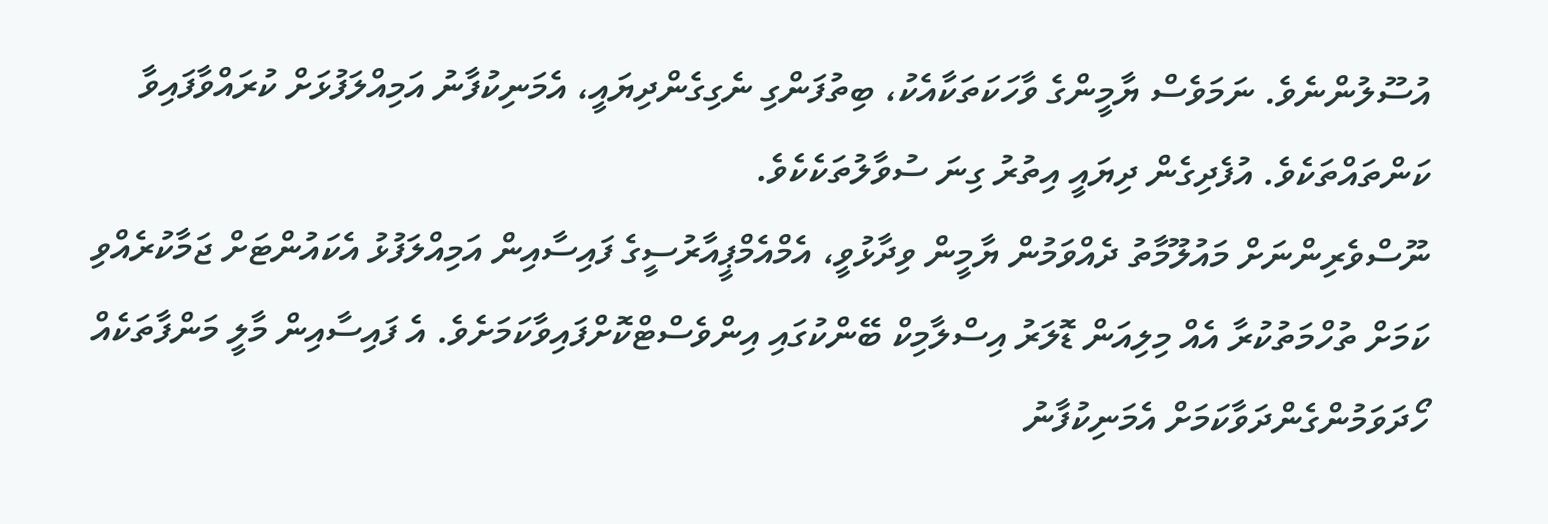އުސޫލުންނެވެ. ނަމަވެސް ޔާމީންގެ ވާހަކަތަކާއެކު، ބިތުފަންގި ނެގިގެންދިޔައީ، އެމަނިކުފާނު އަމިއްލަފުޅަށް ކުރައްވާފައިވާ ކަންތައްތަކެވެ. އުފެދިގެން ދިޔައީ އިތުރު ގިނަ ސުވާލުތަކެކެވެ.
ނޫސްވެރިންނަށް މައުލޫމާތު ދެއްވަމުން ޔާމީން ވިދާޅުވީ، އެމްއެމްޕީއާރުސީގެ ފައިސާއިން އަމިއްލަފުޅު އެކައުންޓަށް ޖަމާކުރެއްވި ކަމަށް ތުހްމަތުކުރާ އެއް މިލިއަން ޑޮލަރު އިސްލާމިކް ބޭންކުގައި އިންވެސްޓްކޮށްފައިވާކަމަށެވެ. އެ ފައިސާއިން މާލީ މަންފާތަކެއް ހޯދަވަމުންގެންދަވާކަމަށް އެމަނިކުފާނު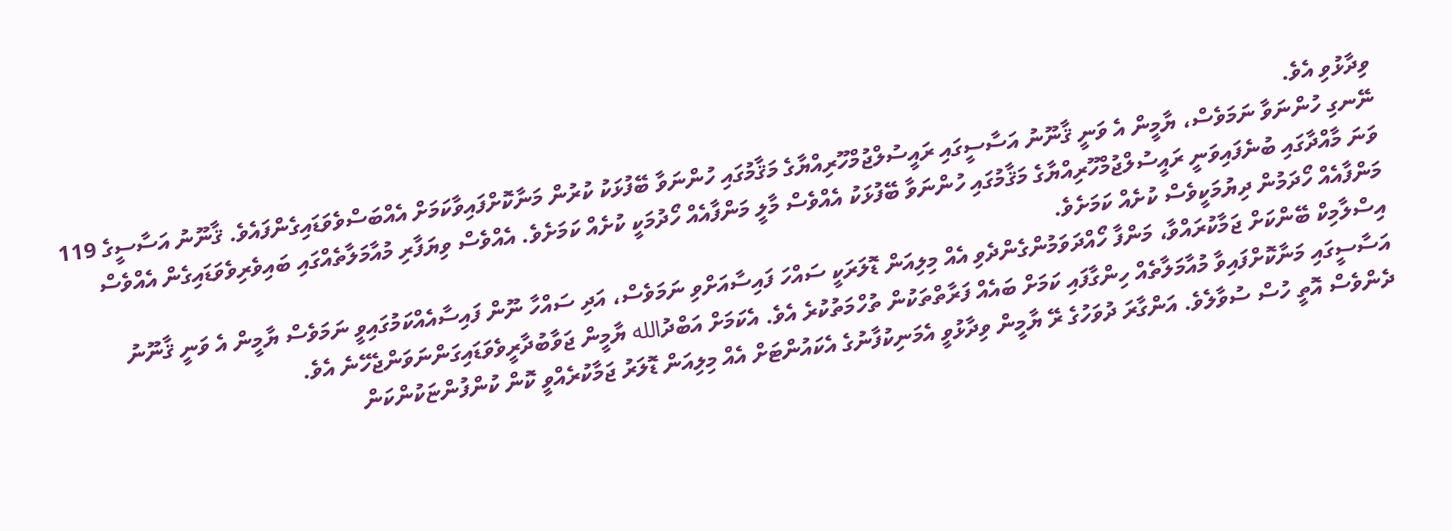ވިދާޅުވި އެވެ.
ނޭނގި ހުންނަވާ ނަމަވެސް، ޔާމީން އެ ވަނީ ޤާނޫނު އަސާސީގައި ރައީސުލްޖުމްހޫރިއްޔާގެ މަޤާމުގައި ހުންނަވާ ބޭފުޅަކު ކުރުން މަނާކޮށްފައިވާކަމަށް އެއްބަސްވެވަޑައިގެންފައެވެ. ޤާނޫނު އަސާސީގެ 119 ވަނަ މާއްދާގައި ބުނެފައިވަނީ ރައީސުލްޖުމްހޫރިއްޔާގެ މަޤާމުގައި ހުންނަވާ ބޭފުޅަކު އެއްވެސް މާލީ މަންފާއެއް ހޯދުމަކީ ކުށެއް ކަމަށެވެ. އެއްވެސް ވިޔަފާރި މުއާމަލާތެއްގައި ބައިވެރިވެވަޑައިގެން އެއްވެސް މަންފާއެއް ހޯދަމުން ދިޔުމަކީވެސް ކުށެއް ކަމަށެވެ.
އިސްލާމިކް ބޭންކަށް ޖަމާކުރައްވާ، މަންފާ ހޯއްދަވަމުންގެންދެވި އެއް މިލިއަން ޑޮލަރަކީ ސައްހަ ފައިސާއަށްވި ނަމަވެސް، އަދި ސައްހާ ނޫން ފައިސާއެއްކަމުގައިވީ ނަމަވެސް ޔާމީން އެ ވަނީ ޤާނޫނު އަސާސީގައި މަނާކޮށްފައިވާ މުއާމަލާތެއް ހިންގާފައި ކަމަށް ބައެއް ފަރާތްތަކުން ތުހްމަތުކުރެ އެވެ. އެކަމަށް އަބްދުالله ޔާމީން ޖަވާބުދާރީވެވަޑައިގަންނަވަންޖެހޭނެ އެވެ.
ދެންވެސް އޮތީ ހުސް ސުވާލެވެ. އަންގާރަ ދުވަހުގެ ރޭ ޔާމީން ވިދާޅުވީ އެމަނިކުފާނުގެ އެކައުންޓަށް އެއް މިލިއަން ޑޮލަރު ޖަމާކުރެއްވީ ކޮން ކުންފުންޏަކުންކަން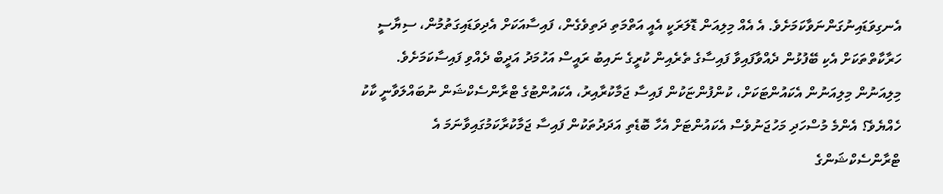އެނގިވަޑައިނުގަންނަވާކަމަށެވެ. އެ އެއް މިލިއަން ޑޮލަރަކީ އެއީ އަތްމަތި ދަތިވެގެން، ފައިސާއަކަށް އެދިވަޑައިގަތުމުން، ސިޔާސީ ހަރާކާތްތަކަށް އެކި ބޭފުޅުން ދެއްވާފައިވާ ފައިސާގެ ތެރެއިން ކުރީގެ ނައިބު ރައީސް އަހުމަދު އަދީބް ދެއްވި ފައިސާކަމަށެވެ.
މިލިއަނުން މިލިއަނުން އެކައުންޓަކަށް، ކުންފުންޏަކުން ފައިސާ ޖަމާކުރާއިރު، އެކައުންޓުގެ ޓްރާންސެކްޝަން ނުބައްލަވާނީ ކާކު ހެއްޔެވެ؟ އެންމެ މުސްހަދި މަހުޖަނުވެސް އެކައުންޓަށް އެހާ ބޮޑެތި އަދަދުތަކުން ފައިސާ ޖަމާކުރާކަމުގައިވާނަމަ އެ ޓްރާންސެކްޝަންގެ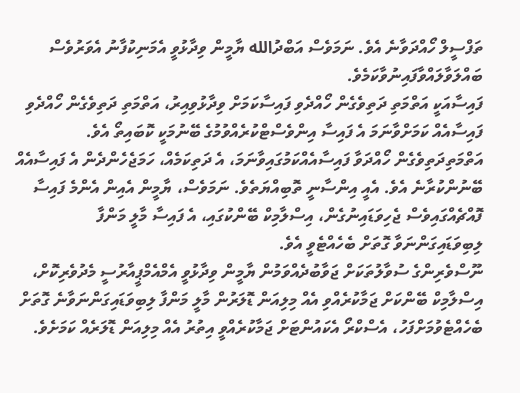ތަފްސީލް ހޯއްދަވާނެ އެވެ. ނަމަވެސް އަބްދުالله ޔާމީން ވިދާޅުވީ އެމަނިކުފާނު އެވަރުވެސް ބައްލަވާލައްވާފައިނުވާކަމެވެ.
ފައިސާއަކީ އަތްމަތި ދަތިވެގެން ހޯއްދެވި ފައިސާކަމަށް ވިދާޅުވިއިރު، އަތްމަތި ދަތިވެގެން ހޯއްދެވި ފައިސާއެއް ކަމަށްވާނަމަ އެ ފައިސާ އިންވެސްޓްކުރެއްވުމުގެ ބޭނުމަކީ ކޮބައިތޯ އެވެ. އަތްމަތިދަތިވެގެން ހޯއްދަވާ ފައިސާއެއްކަމުގައިވާނަމަ، އެ ދަތިކަމެއް، ހަމަޖެހެންދެން އެ ފައިސާއެއް ބޭނުންކުރާނެ އެވެ. އެއީ އިންސާނީ ތޮބިއްޔަތެވެ. ނަމަވެސް، ޔާމީން އެއިން އެންމެ ފައިސާ ފޮއްޗެއްގައިވެސް ޖެހިވަޑައިނުގެން، އިސްލާމިކް ބޭންކުގައި، އެ ފައިސާ މާލީ މަންފާ ލިބިވަޑައިގަންނަވާ ގޮތަށް ބެހެއްޓެވީ އެވެ.
ނޫސްވެރިންގެ ސުވާލުތަކަށް ޖަވާބުދެއްވަމުން ޔާމީން ވިދާޅުވީ އެމްއެމްޕީއާރުސީ މެދުވެރިކޮށް، އިސްލާމިކް ބޭންކަށް ޖަމާކުރެއްވި އެއް މިލިއަން ޑޮލަރުން މާލީ މަންފާ ލިބިވަޑައިގަންނަވާނެ ގޮތަށް ބެހެއްޓެވުމަށްފަހު، އެސްކްރޯ އެކައުންޓަށް ޖަމާކުރެއްވީ އިތުރު އެއް މިލިއަން ޑޮލަރެއް ކަމަށެވެ.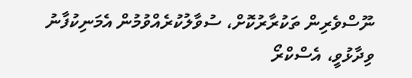ނޫސްވެރިން ތަކުރާރުކޮށް، ސުވާލުކުރެއްވުމުން އެމަނިކުފާނު ވިދާޅުވީ، އެސްކްރޯ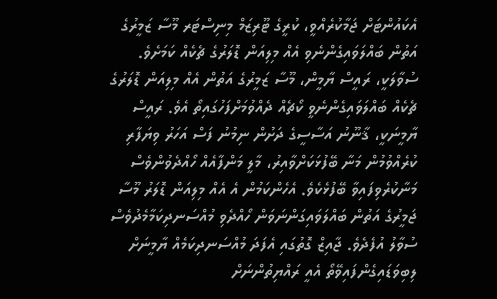އެކައުންޓަށް ޖަމާކުރެއްވީ، ކުރީގެ ޓޫރިޒަމް މިނިސްޓަރ މޫސާ ޒަމީރުގެ އަތުން ބައްލަވައިގެންނެވި އެއް މިލިއަން ޑޮލަރުގެ ޗެކެއް ކަމަށެވެ.
ސުވާލަކީ، ރައީސް ޔާމީން، މޫސާ ޒަމީރުގެ އަތުން އެއް މިލިއަން ޑޮލަރުގެ ޗެކެއް ބައްލަވައިގެންނެވީ ކޯޗެއް ދެއްވުމަށްފަހުގައިތޯ އެވެ. ރައީސް ޔާމީނަކީ، ޤާނޫނު އަސާސީގެ ދަށުން ނިމުނު ފަސް އަހަރު ވިޔަފާރި ކުރެއްވުމުން މަނާ ބޭފުޅަކަށްވާއިރު، މާލީ މަންފާއެއް ހޯއްދެވުންވެސް މަނާކުރެވިފައިވާ ބޭފުޅެކެވެ. އެހެންކަމުން އެ އެއް މިލިއަން ޑޮލަރު މޫސާ ޖަމީރުގެ އަތުން ބައްލަވައިގަންނަވަން ހޯއްދެވި މުއްސަނދިކަމާމެދުވެސް ސުވާލު އުފެދެވެ. ޖާއިޒް ގޮތުގައި އެފަދަ މުއްސަނދިކަމެއް ޔާމީނަށް ލިބިވަޑައިގެންފައިވޭތޯ އެއީ ރައްޔިތުންނަށް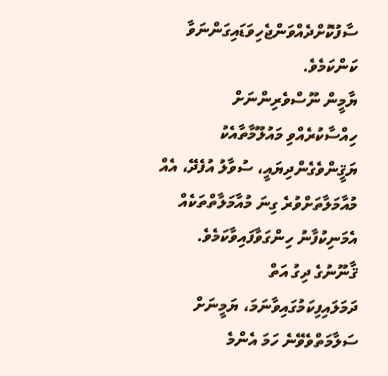ސާފުކޮށްދެއްވަންޖެހިވަޑައިގަންނަވާ ކަންކަމެވެ.
ޔާމީން ނޫސްވެރިންނަށް ހިއްސާކުރެއްވި މައުލޫމާތާއެކު ޔަޤީންވެގެންދިޔައީ، ސުވާލު އުފެދޭ، އެއް މުއާމަލާތަށްވުރެ ގިނަ މުއާމަލާތްތަކެއް އެމަނިކުފާނު ހިންގަވާފައިވާކަމެވެ. ޤާނޫނުގެ ދިގު އަތް ދަމަލައިފިކަމުގައިވާނަމަ، ޔަމީނަށް ސަލާމަތްވެވޭނެ ހަމަ އެންމެ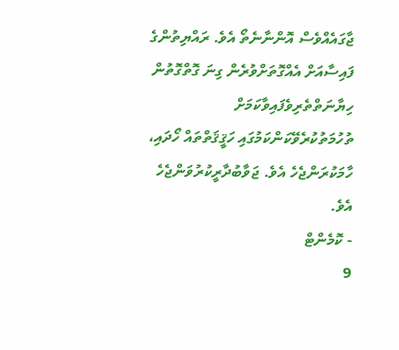ޖާގައެއްވެސް އޮންނާނެތޯ އެވެ. ރައްޔިތުންގެ ފައިސާއަށް އެއްގޮތަށްވުރެން ގިނަ ގޮތްގޮތުން ހިޔާނަތްތެރިވެފައިވާކަމަށް ތުހުމަތުކުރެވޭކަންކަމުގައި ހަޤީޤަތްތައް ހޯދައި، ހާމަކުރަންޖެހެ އެވެ. ޖަވާބުދާރީކުރުވަންޖެހެ އެވެ.
- ކޮމެންޓް
9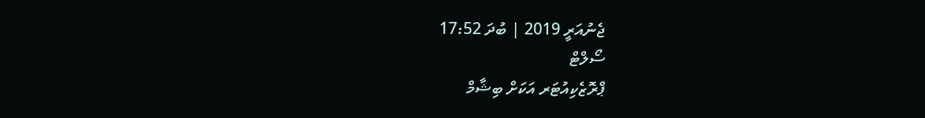ޖެނުއަރީ 2019 | ބުދަ 17:52
ސޯލްޓް
ޕްރޮޒެކިއުޓަރ އަކަށް ބިޝާމް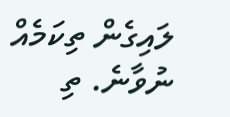ލައިގެން ތިކަމެއް ނުވާނެ. ތި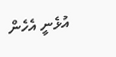އުޅެނީ އެހެން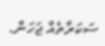ސަކަރާތެއް ޖަހަން.